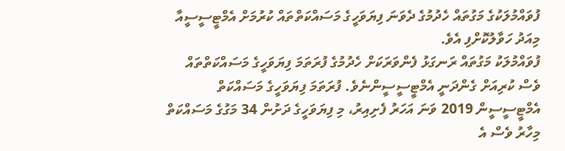ފުވައްމުލަކުގެ މަގުތައް ހެދުމުގެ ދެވަނަ ފިޔަވަހީގެ މަސައްކަތްތައް ކުރުމަށް އެމްޓީސީސީއާ މިއަދު ހަވާލުކޮށްފި އެވެ.
ފުވައްމުލަކު މަގުތައް ރަނގަޅު ފެންވަރަކަށް ހެދުމުގެ ފުރަތަމަ ފިޔަވަހީގެ މަސައްކަތްތައް ވެސް ކުރިއަށް ގެންދަނީ އެމްޓީސީސީންނެވެ. ފުރަތަމަ ފިޔަވަހީގެ މަސައްކަތް އެމްޓީސީސީން 2019 ވަނަ އަހަރު ފެށިއިރު، މި ފިޔަވަހީގެ ދަށުން 34 މަގުގެ މަސައްކަތް މިހާރު ވެސް އެ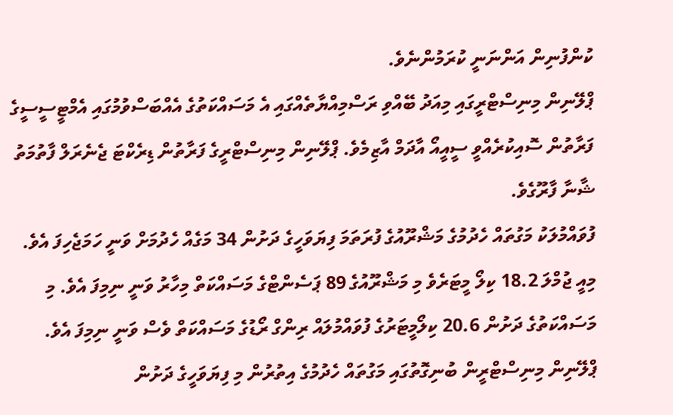ކުންފުނިން އަންނަނީ ކުރަމުންނެވެ.
ޕްލޭނިން މިނިސްޓްރީގައި މިއަދު ބޭއްވި ރަސްމިއްޔާތެއްގައި އެ މަސައްކަތުގެ އެއްބަސްވުމުގައި އެމްޓީސީސީގެ ފަރާތުން ސޮއިކުރެއްވީ ސީއީއޯ އާދަމް އާޒިމެވެ. ޕްލޭނިން މިނިސްޓްރީގެ ފަރާތުން ޑިރެކްޓަ ޖެނެރަލް ފާތުމަތު ޝާނާ ފާރޫގެވެ.
ފުވައްމުލަކު މަގުތައް ހެދުމުގެ މަޝްރޫއުގެ ފުރަތަމަ ފިޔަވަހީގެ ދަށުން 34 މަގެއް ހެދުމަށް ވަނީ ހަމަޖެހިފަ އެވެ. މިއީ ޖުމްލަ 18.2 ކިލޯ މީޓަރެވެ މި މަޝްރޫއުގެ 89 ޕަސެންޓްގެ މަސައްކަތް މިހާރު ވަނީ ނިމިފަ އެވެ. މި މަސައްކަތުގެ ދަށުން 20.6 ކިލޯމީޓަރުގެ ފުވައްމުލައް ރިންގް ރޯޑުގެ މަސައްކަތް ވެސް ވަނީ ނިމިފަ އެވެ.
ޕްލޭނިން މިނިސްޓްރީން ބުނިގޮތުގައި މަގުތައް ހެދުމުގެ އިތުރުން މި ފިޔަވަހީގެ ދަށުން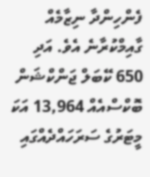ފެންހިންދާ ނިޒާމެއް ގާއިމްކުރާނެ އެވެ. އަދި 650 ކޭބަލް ޖަންކްޝަން ބޮކްސްއެއް 13,964 އަކަ މީޓަރުގެ ސަރަހައްދެއްގައި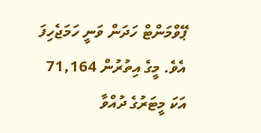ޕޭވްމަންޓް ހަދަން ވަނީ ހަމަޖެހިފަ އެވެ. މީގެ އިތުރުން 71,164 އަކަ މީޓަރުގެ ދުއްވާ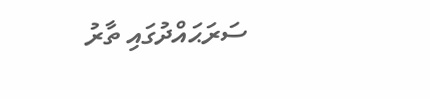ސަރަޙައްދުގައި ތާރު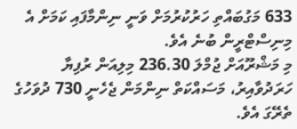633 މަގުބައްތި ހަރުކުރުމަށް ވަނީ ނިންމާފައި ކަމަށް އެ މިނިސްޓްރީން ބުނެ އެވެ.
މި މަޝްރޫއަށް ޖުމްލަ 236.30 މިލިއަން ރުފިޔާ ހަރަދުވާއިރު، މަސައްކަތް ނިންމަން ޖެހެނީ 730 ދުވަހުގެ ތެރޭގަ އެވެ.